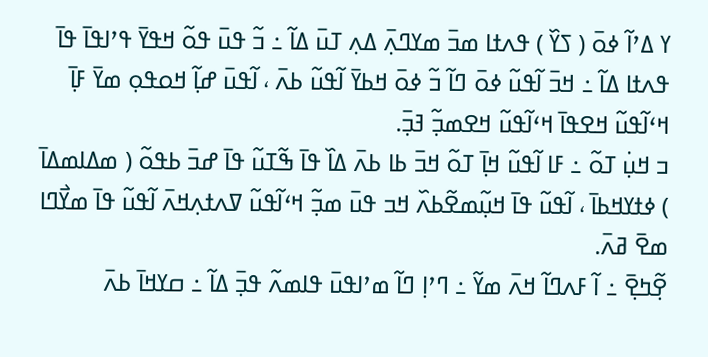ߌ ߡߴߊ߬ ߦߋ߫ ( ߖߌ߰ ) ߟߍߙߊ ߘߏ߫ ߘߌߣߍ߲߫ ߡߍ߲ ߠߎ߫ ߡߊ߬ ߸ ߏ߬ ߟߎ߫ ߟߋ߬ ߞߟߌ߫ ߟߴߊߟߊ߫ ߟߊ߫ ߟߍߙߊ ߡߊ߬ ߸ ߞߏ߫ ߊ߬ߟߎ߬ ߦߋ߫ ߣߊ߬ ߏ߬ ߦߋ߫ ߞߕߌ߫ ߊ߬ߟߎ߬ ߕߍ߫ ، ߊ߬ߟߎ߫ ߝߊ߲߬ ߞߋߟߋ߲ ߘߌ߫ ߓߊ߲߫ ߞߵߊ߬ߟߎ߬ ߞߐߟߊ߫ ߞߵߊ߬ߟߎ߬ ߞߐߘߏ߲߬ ߔߏ߲߫.
ߏ ߞߎ߲߭ ߠߋ߬ ߸ ߓߊ ߊ߬ߟߎ߬ ߞߊ߲߫ ߠߋ߬ ߞߏ߫ ߕߊ ߕߍ߫ ߡߊ߰ ߟߊ߫ ߒ߬ߠߎ߬ ߟߊ߫ ߝߏ߫ ߕߟߋ߬ ( ߘߡߊߘߡߊ߫ ) ߦߙߌߞߕߊ߫ ، ߊ߬ߟߎ߬ ߟߊ߫ ߞߎ߲߬ߘߐ߬ߕߍ߰ ߞߏ ߟߎ߫ ߘߏ߲߬ ߞߵߊ߬ߟߎ߬ ߜߍߙߍ߲ߞߍ߫ ߊ߬ߟߎ߬ ߟߊ߫ ߘߌ߯ߣߊ ߘߐ߫ ߥߍ߫.
ߐ߲߬ߤߐ߲߫ ߸ ߊ߬ ߓߍߣߊ߬ ߞߍ߫ ߘߌ߬ ߸ ߣߴߊ߲ ߣߊ߬ ߘߴߊߟߎ߫ ߟߊߘߍ߬ ߟߏ߲߫ ߡߊ߬ ߸ ߛߌߞߊ߫ ߕߍ߫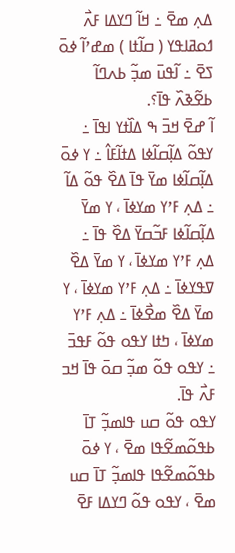ߡߍ߲ ߘߐ߫ ߸ ߞߊ߬ ߣߌߡߊ ߓߍ߯ ߗߋߥߊߟߌ ( ߛߊ߬ߙߊ ) ߘߝߴߊ߬ ߦߋ߫ ߖߐ߫ ߸ ߊ߬ߟߎ߫ ߘߏ߲߬ ߕߍߣߊ߬ ߕߐ߬ߢߍ߰ ߟߊ߫؟.
ߊ߬ ߝߐ߫ ߞߏ߫ ߒ ߡߊ߰ߙߌ ߊߟߊ߫ ߸ ߌߟߋ߬ ߡߊ߲߬ߛߊ߬ߦߊ ߡߙߊ߬ߓߊ߮ ߸ ߌ ߦߋ߫ ߡߊ߲߬ߛߊ߬ߦߊ ߘߌ߫ ߟߊ߫ ߡߐ߰ ߟߋ߬ ߡߊ߬ ߸ ߡߍ߲ ߓߴߌ ߘߌߦߊ߫ ، ߌ ߘߌ߫ ߡߊ߲߬ߛߊ߬ߦߊ ߓߏ߬ߛߌ߫ ߡߐ߰ ߟߊ߫ ߸ ߡߍ߲ ߓߴߌ ߘߌߦߊ߫ ، ߌ ߘߌ߫ ߡߐ߰ ߜߟߌߦߊ߫ ߸ ߡߍ߲ ߓߴߌ ߘߌߦߊ߫ ، ߌ ߘߌ߫ ߡߐ߰ ߘߐ߯ߦߊ߫ ߸ ߡߍ߲ ߓߴߌ ߘߌߦߊ߫ ، ߤߙߊ ߌߟߋ ߟߋ߬ ߓߟߏ߫ ߸ ߌߟߋ ߟߋ߬ ߘߏ߲߬ ߛߋ߫ ߟߊ߫ ߞߏ ߓߍ߯ ߟߊ߫.
ߌߟߋ ߟߋ߬ ߛߎ ߟߊߘߏ߲߬ ߠߊ߫ ߕߟߋ߬ߘߐ߬ߟߊ ߘߐ߫ ، ߌ ߦߋ߫ ߕߟߋ߬ߘߐ߬ߟߊ ߟߊߘߏ߲߬ ߠߊ߫ ߛߎ ߘߐ߫ ، ߌߟߋ ߟߋ߬ ߣߌߡߊ ߓߐ߫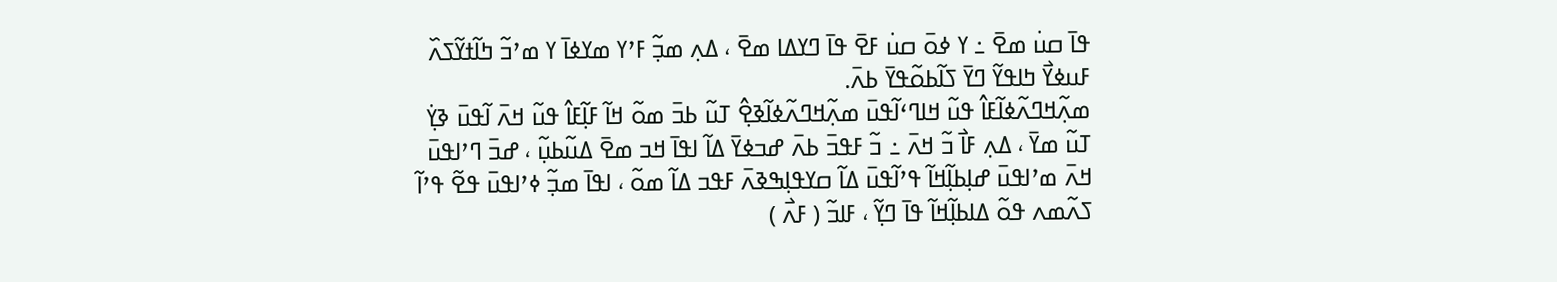ߟߊ߫ ߛߎ߭ ߘߐ߫ ߸ ߌ ߦߋ߫ ߛߎ߭ ߓߐ߫ ߟߊ߫ ߣߌߡߊ ߘߐ߫ ، ߡߍ߲ ߘߏ߲߬ ߓߴߌ ߘߌߦߊ߫ ߌ ߘߴߏ߬ ߤߊ߬ߙߌ߬ߖߍ߰ ߓߎߦߌ߯ ߤߊߟߌ߬ ߣߌ߫ ߖߊ߬ߕߋ߬ߟߌ߫ ߕߍ߫.
ߘߍ߲߬ߞߣߍ߬ߦߊ߬ߓߊ߮ ߟߎ߬ ߞߊߣߵߊ߬ߟߎ߫ ߘߍ߲߬ߞߣߍ߬ߦߊ߬ߢߐ߲߮ ߠߎ߬ ߕߏ߫ ߘߋ߬ ߞߊ߬ ߓߊ߲߬ߓߊ߮ ߟߎ߬ ߞߍ߫ ߊ߬ߟߎ߫ ߢߌ߲߭ ߠߎ߬ ߘߌ߫ ، ߡߍ߲ ߓߊ߯ ߏ߬ ߞߍ߫ ߸ ߏ߬ ߓߟߏ߫ ߕߍ߫ ߝߏߦߌ߫ ߡߊ߬ ߊߟߊ߫ ߞߏ ߘߐ߫ ߡߎ߬ߕߎ߲߬ ، ߝߏ߫ ߣߴߊߟߎ߫ ߞߍ߫ ߘߴߊߟߎ߫ ߝߊ߲ߕߊ߲߬ߞߊ߬ ߟߴߊ߬ߟߎ߫ ߡߊ߬ ߛߌߟߊ߲ߒߢߍ߫ ߓߟߏ ߡߊ߬ ߘߋ߬ ، ߊߟߊ߫ ߘߏ߲߬ ߦߴߊߟߎ߫ ߟߐ߬ ߟߴߊ߬ ߖߍ߬ߘߍ ߟߋ߬ ߡߊߕߊ߲߬ߞߊ߬ ߟߊ߫ ߣߌ߲߬ ، ߓߊߏ߬ ( ߓߍ߯ )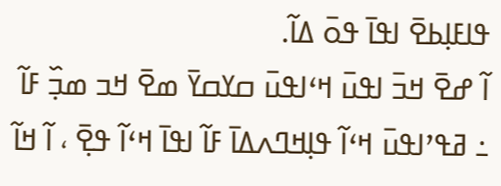ߟߊߓߊ߲ߕߐ߫ ߊߟߊ߫ ߟߋ߫ ߡߊ߬.
ߊ߬ ߝߐ߫ ߞߏ߫ ߊߟߎ߫ ߞߵߊߟߎ߫ ߛߌߛߌ߫ ߘߐ߫ ߞߏ ߘߏ߲߰ ߓߊ߬ ߸ ߥߟߴߊߟߎ߫ ߞߵߊ߬ ߟߊ߲ߞߣߍߡߊ߫ ߓߊ߬ ߊߟߊ߫ ߞߵߊ߬ ߟߐ߲߫ ، ߊ߬ ߞߊ߬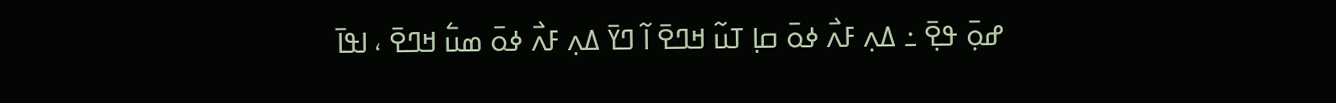ߝߋ߲߫ ߟߐ߲߫ ߸ ߡߍ߲ ߓߍ߯ ߦߋ߫ ߛߊ߲ ߠߎ߬ ߞߣߐ߫ ߊ߬ ߣߌ߫ ߡߍ߲ ߓߍ߯ ߦߋ߫ ߘߎ߱ ߞߣߐ߫ ، ߊߟߊ߫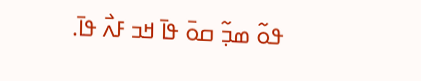ߟߋ߬ ߘߏ߲߬ ߛߋ߫ ߟߊ߫ ߞߏ ߓߍ߯ ߟߊ߫.